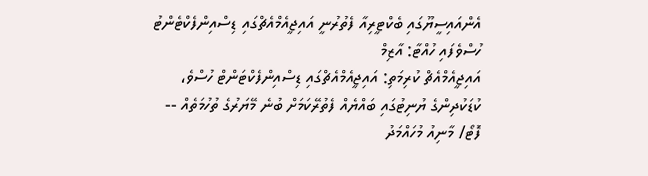އެންއައިސީޔޫގައި ބެކްޓީރިއާ ފެތުރުނީ އައިޖީއެމްއެޗްގައި ޑިސްއިންފެކްޓެންޓު ހުސްވެފައި ހުއްޓާ: އާޒިމް
އައިޖީއެމްއެޗް ކުރިމަތި: އައިޖީއެމްއެޗްގައި ޑިސްއިންފެކްޓަންޓް ހުސްވެ، ކުޑަކުދިންގެ ޔުނިޓުގައި ބައްޔެއް ފެތުރޭކަމަށް ބުނެ މޭޔަރުގެ ތުހުމަތެއް -- ފޮޓޯ/ މާނިއު މުހައްމަދު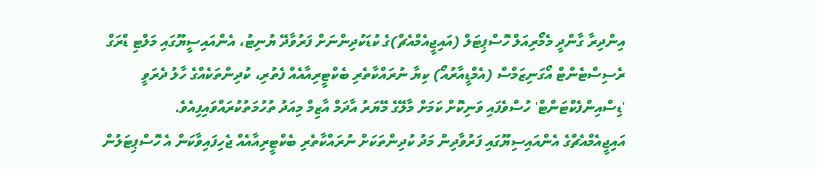އިންދިރާ ގާންދީ މެމޯރިއަލް ހޮސްޕިޓަލް (އައިޖީއެމްއެޗް)ގެ ކުޑަކުދިންނަށް ފަރުވާދޭ ޔުނިޓު، އެންއައިސީޔޫގައި މަލްޓި ޑްރަގް ރެސިސްޓެންޓް އޯގަނިޒަމްސް (އެމްޑީއާރުއޯ) ކިޔާ ނުރައްކާތެރި ބެކްޓީރިއާއެއް ފެތުރި، ކުދިންތަކެއްގެ ހާލު ދެރަވީ 'ޑިސްއިންފެކްޓަންޓް' ހުސްވެފައި ވަނިކޮށް ކަމަށް މާލޭގެ މޭޔަރު އާދަމް އާޒިމް މިއަދު ތުހުމަތުކުރައްވައިފިއެވެ.
އައިޖީއެމްއެޗްގެ އެންއައިސިޔޫގައި ފަރުވާދިން މަދު ކުދިންތަކަށް ނުރައްކާތެރި ބެކްޓީރިއާއެއް ޖެހިފައިވާކަން އެ ހޮސްޕިޓަލުން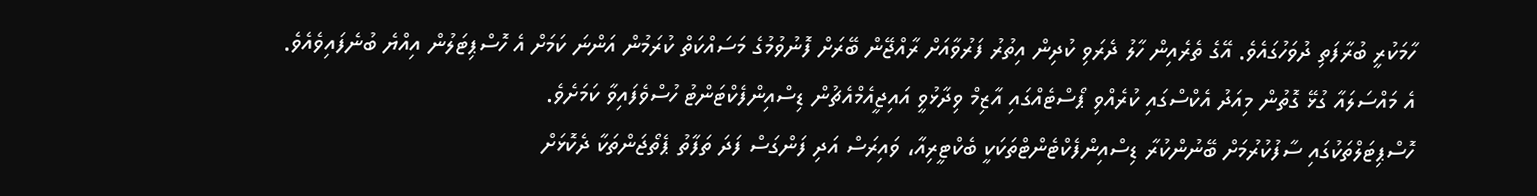ހާމަކުރީ ބުރާފަތި ދުވަހުގައެވެ. އޭގެ ތެރެއިން ހާލު ދެރަވި ކުދިން އިތުރު ފަރުވާއަށް ރާއްޖޭން ބޭރަށް ފޮނުވުމުގެ މަސައްކަތް ކުރަމުން އަންނަ ކަމަށް އެ ހޮސްޕިޓަލުން އިއްޔެ ބުނެފައިވެއެވެ.
އެ މައްސަލައާ ގުޅޭ ގޮތުން މިއަދު އެކްސްގައި ކުރެއްވި ޕޯސްޓެއްގައި އާޒިމް ވިދާޅުވީ އައިޖީއެމްއެޗުން ޑިސްއިންފެކްޓަންޓު ހުސްވެފައިވާ ކަމަށެވެ.
ހޮސްޕިޓަލްތަކުގައި ސާފުކުރުމަށް ބޭނުންކުރާ ޑިސްއިންފެކްޓެންޓްތަކަކީ ބެކްޓީރިއާ، ވައިރަސް އަދި ފަންގަސް ފަދަ ތަފާތު ޕެތޯޖަންތަކާ ދެކޮޅަށް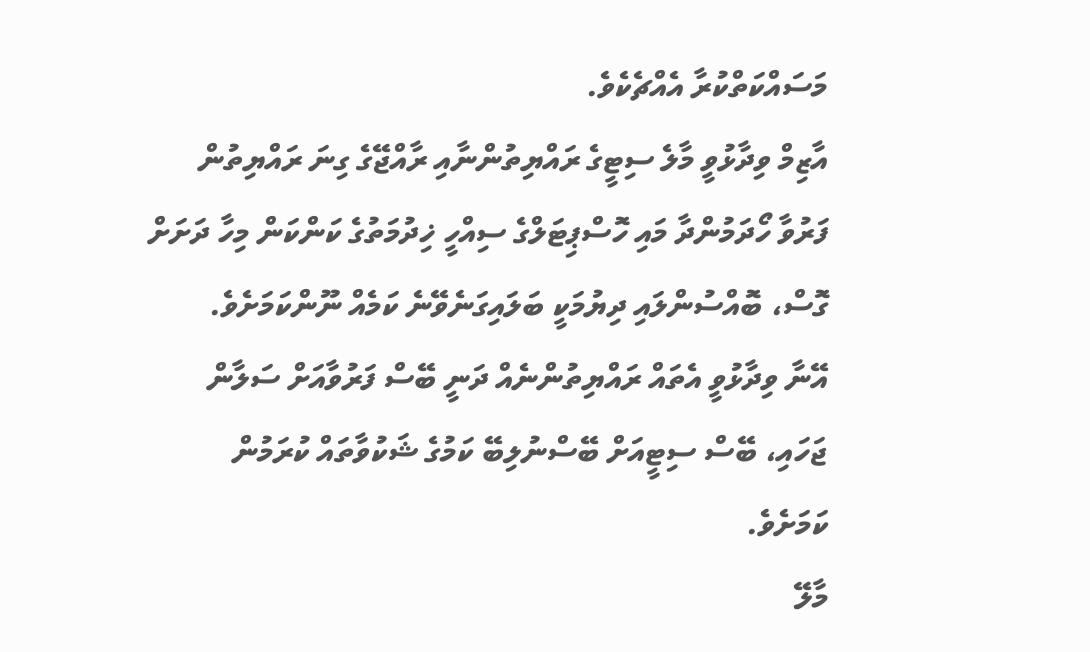މަސައްކަތްކުރާ އެއްޗެކެވެ.
އާޒިމް ވިދާޅުވީ މާލެ ސިޓީގެ ރައްޔިތުންނާއި ރާއްޖޭގެ ގިނަ ރައްޔިތުން ފަރުވާ ހޯދަމުންދާ މައި ހޮސްޕިޓަލްގެ ސިއްހީ ޚިދުމަތުގެ ކަންކަން މިހާ ދަށަށް ގޮސް، ބޮއްސުންލައި ދިޔުމަކީ ބަލައިގަނެވޭނެ ކަމެއް ނޫންކަމަށެވެ.
އޭނާ ވިދާޅުވީ އެތައް ރައްޔިތުންނެއް ދަނީ ބޭސް ފަރުވާއަށް ސަލާން ޖަހައި، ބޭސް ސިޓީއަށް ބޭސްނުލިބޭ ކަމުގެ ޝަކުވާތައް ކުރަމުން ކަމަށެވެ.
މާލޭ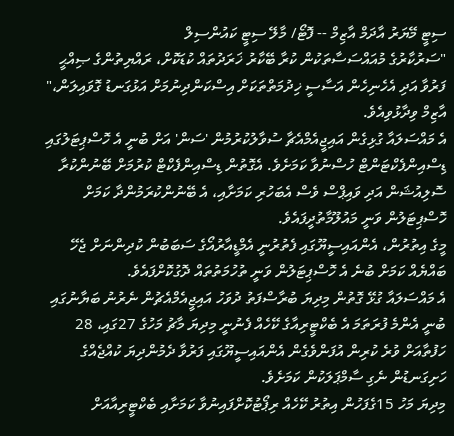ސިޓީ މޭޔަރު އާދަމް އާޒިމް -- ފޮޓޯ/ މާލޭ ސިޓީ ކައުންސިލް
"ސަރުކާރުގެ މުއައްސަސާތަކުން ކުރާ ބޭކާރު ޚަރަދުތައް ކުޑަކޮށް، ރައްޔިތުންގެ ޞިއްޙީ ފަރުވާ އަދި އެހެނިހެން އަސާސީ ޚިދުމަތްތަކަށް އިސްކަންދިނުމަށް އަޅުގަނޑު ގޮވައިލަން،" އާޒިމް ވިދާޅުވިއެވެ.
އެ މައްސަލައާ ގުޅިގެން އައިޖީއެމްއެޗާ ސުވާލުކުރުމުން 'ސަން' އަށް ބުނީ އެ ހޮސްޕިޓަލުގައި ޑިސްއިންފެކްޓަންޓް ހުސްނުވާ ކަމަށެވެ. އެގޮތުން ޑިސްއިންފެކްޓް ކުރުމަށް ބޭނުންކުރާ ސޮލިއުޝަން އަދި ވައިޕްސް ވެސް އެބަހުރި ކަމަށާއި، އެ ބޭނުންކުރަމުންދާ ކަމަށް ހޮސްޕިޓަލުން ވަނީ މައުލޫމާތުދީފައެވެ.
މީގެ އިތުރުން، އެންއައިސީޔޫގައި ފެތުރުނީ އެމްޑީއާރުއޯގެ ސަބަބުން ކުދިންނަށް ޖެހޭ ބައްޔެއް ކަމަށް ބުނެ އެ ހޮސްޕިޓަލުން ވަނީ ތުހުމަތުތައް ދޮގުކޮށްފައެވެ.
އެ މައްސަލައާ ގުޅޭ ގޮތުން މިދިޔަ ބުރާސްފަތު ދުވަހު އައިޖީއެމްއެޗުން ނެރުނު ބަޔާނުގައި ބުނީ އެންމެ ފުރަތަމަ އެ ބެކްޓީރިއާގެ ކޭހެއް ފެނުނީ މިދިޔަ މާޗު މަހުގެ 27ގައި، 28 ހަފުތާއަށް ވުރެ ކުރިން އުފަންވެގެން އެންއައިސީޔޫގައި ފަރުވާ ދެމުންދިޔަ ކުއްޖެއްގެ ހަށިގަނޑުން ނެގި ސާމްޕަލަކުން ކަމަށެވެ.
މިދިޔަ މަހު 15ގެފަހުން އިތުރު ކޭހެއް ރިޕޯޓުކޮށްފައިނުވާ ކަމަށާއި ބެކްޓީރިއާއަށް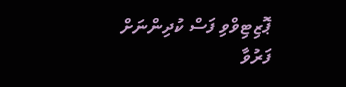ޕޮޒިޓިވްވި ފަސް ކުދިންނަށް ފަރުވާ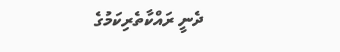ދެނީ ރައްކާތެރިކަމުގެ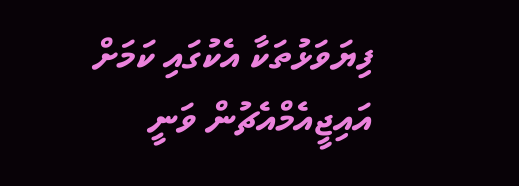ފިޔަވަޅުތަކާ އެކުގައި ކަމަށް އައިޖީއެމްއެޗުން ވަނީ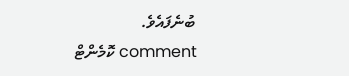ބުނެފައެވެ.
comment ކޮމެންޓް